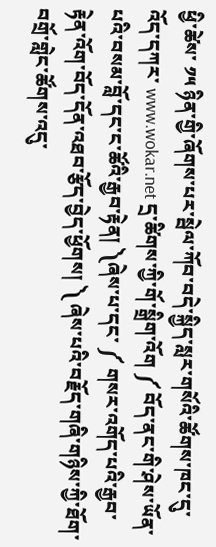ཕྱི་ཚེས་ ༡༥ ཉིན་གྱི་ཞོགས་པར་སྦེལ་ཀོབ་བདེ་སྐྱིད་སླར་གསོའི་ཚོགས་ཁང་དུ་འོད་དཀར་ www.wokar.net དྲ་ཚིགས་ཀྱི་གོ་སྒྲིག་འོག ༼ བོད་ནང་གི་ཤེས་ཡོན་པའི་བསམ་བློ་དང་ང་ཚོའི་རྒྱབ་རྟེན། ༽ཞེས་པ་དང་ ༼ གསར་འགོད་པའི་རྒྱབ་རྟེན་འོག་བོད་དོན་འཐབ་རྩོད་བྱེད་ཕྱོགས། ༽ ཞེས་པའི་བརྗོད་གཞི་གཉིས་ཀྱི་ཐོག་བགྲོ་གླེང་ཚོགས་འདུ་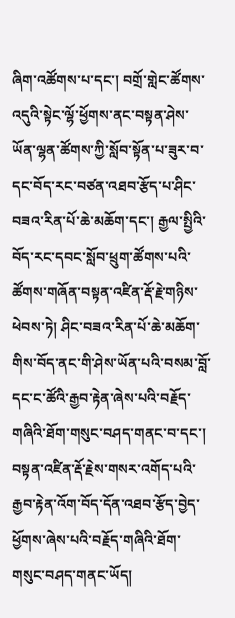ཞིག་འཚོགས་པ་དང་། བགྲོ་གླེང་ཚོགས་འདུའི་སྟེང་ལྷོ་ཕྱོགས་ནང་བསྟན་ཤེས་ཡོན་ལྷན་ཚོགས་ཀྱི་སློབ་སྟོན་པ་ཟུར་བ་དང་བོད་རང་བཙན་འཐབ་རྩོད་པ་ཤིང་བཟའ་རིན་པོ་ཆེ་མཆོག་དང་། རྒྱལ་སྤྱིའི་བོད་རང་དབང་སློབ་ཕྲུག་ཚོགས་པའི་ཚོགས་གཞོན་བསྟན་འཛིན་རྡོ་རྗེ་གཉིས་ཕེབས་ཏེ། ཤིང་བཟའ་རིན་པོ་ཆེ་མཆོག་གིས་བོད་ནང་གི་ཤེས་ཡོན་པའི་བསམ་བློ་དང་ང་ཚོའི་རྒྱབ་རྟེན་ཞེས་པའི་བརྗོད་གཞིའི་ཐོག་གསུང་བཤད་གནང་བ་དང་། བསྟན་འཛིན་རྡོ་རྗེས་གསར་འགོད་པའི་རྒྱབ་རྟེན་འོག་བོད་དོན་འཐབ་རྩོད་བྱེད་ཕྱོགས་ཞེས་པའི་བརྗོད་གཞིའི་ཐོག་གསུང་བཤད་གནང་ཡོད།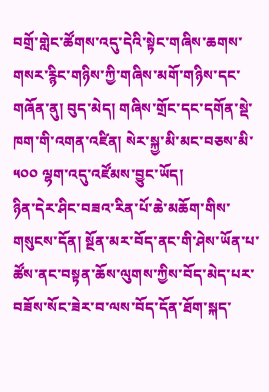བགྲོ་གླེང་ཚོགས་འདུ་དེའི་སྟེང་གཞིས་ཆགས་གསར་རྙིང་གཉིས་ཀྱི་གཞིས་མགོ་གཉིས་དང་གཞོན་ནུ། བུད་མེད། གཞིས་གྲོང་དང་དགོན་སྡེ་ཁག་གི་འགན་འཛིན། སེར་སྐྱ་མི་མང་བཅས་མི་ ༥༠༠ ལྷག་འདུ་འཛོམས་བྱུང་ཡོད།
ཉིན་དེར་ཤིང་བཟའ་རིན་པོ་ཆེ་མཆོག་གིས་གསུངས་དོན། སྔོན་མར་བོད་ནང་གི་ཤེས་ཡོན་པ་ཚོས་ནང་བསྟན་ཆོས་ལུགས་ཀྱིས་བོད་མེད་པར་བཟོས་སོང་ཟེར་བ་ལས་བོད་དོན་ཐོག་སྐད་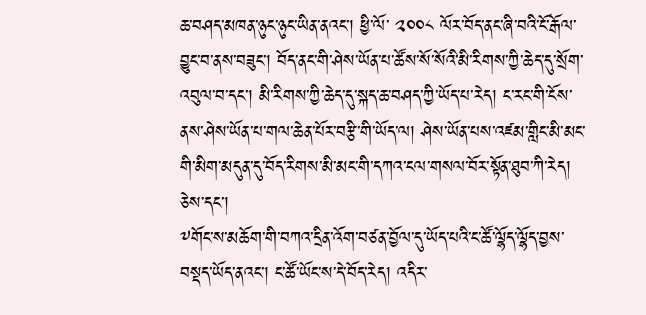ཆ་བཤད་མཁན་ཉུང་ཉུང་ཡིན་ནའང་། ཕྱི་ལོ་ ༢༠༠༨ ལོར་བོད་ནང་ཞི་བའི་ངོ་རྒོལ་བྱུང་བ་ནས་བཟུང་། བོད་ནང་གི་ཤེས་ཡོན་པ་ཚོས་སོ་སོའི་མི་རིགས་ཀྱི་ཆེད་དུ་སྲོག་འབུལ་བ་དང་། མི་རིགས་ཀྱི་ཆེད་དུ་སྐད་ཆ་བཤད་ཀྱི་ཡོད་པ་རེད། ང་རང་གི་ངོས་ནས་ཤེས་ཡོན་པ་གལ་ཆེན་པོར་བརྩི་གི་ཡོད་ལ། ཤེས་ཡོན་པས་འཛམ་གླིང་མི་མང་གི་མིག་མདུན་དུ་བོད་རིགས་མི་མང་གི་དཀའ་ངལ་གསལ་བོར་སྟོན་ཐུབ་ཀི་རེད། ཅེས་དང་།
༸གོང་ས་མཆོག་གི་བཀའ་དྲིན་འོག་བཙན་བྱོལ་དུ་ཡོད་པའི་ང་ཚོ་ལྷོད་ལྷོད་བྱས་བསྡད་ཡོད་ནའང་། ང་ཚོ་ཡོང་ས་དེ་བོད་རེད། འདིར་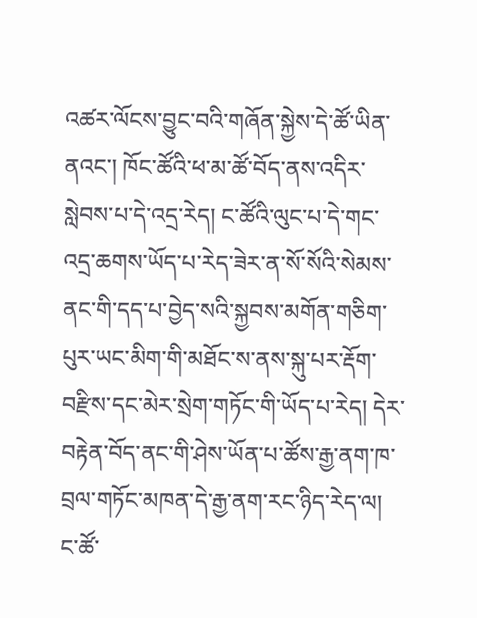འཚར་ལོངས་བྱུང་བའི་གཞོན་སྐྱེས་དེ་ཚོ་ཡིན་ནའང་། ཁོང་ཚོའི་ཕ་མ་ཚོ་བོད་ནས་འདིར་སླེབས་པ་དེ་འདྲ་རེད། ང་ཚོའི་ལུང་པ་དེ་གང་འདྲ་ཆགས་ཡོད་པ་རེད་ཟེར་ན་སོ་སོའི་སེམས་ནང་གི་དད་པ་བྱེད་སའི་སྐྱབས་མགོན་གཅིག་པུར་ཡང་མིག་གི་མཐོང་ས་ནས་སྐུ་པར་རྡོག་བརྫིས་དང་མེར་སྲེག་གཏོང་གི་ཡོད་པ་རེད། དེར་བརྟེན་བོད་ནང་གི་ཤེས་ཡོན་པ་ཚོས་རྒྱ་ནག་ཁ་བྲལ་གཏོང་མཁན་དེ་རྒྱ་ནག་རང་ཉིད་རེད་ལ། ང་ཚོ་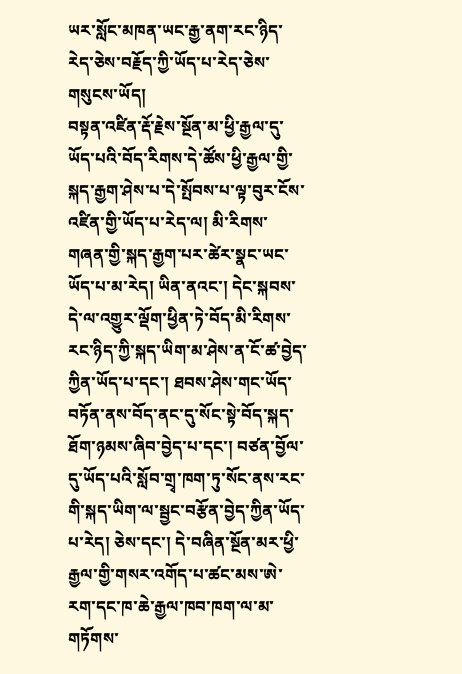ཡར་སློང་མཁན་ཡང་རྒྱ་ནག་རང་ཉིད་རེད་ཅེས་བརྗོད་ཀྱི་ཡོད་པ་རེད་ཅེས་གསུངས་ཡོད།
བསྟན་འཛིན་རྡོ་རྗེས་སྔོན་མ་ཕྱི་རྒྱལ་དུ་ཡོད་པའི་བོད་རིགས་དེ་ཚོས་ཕྱི་རྒྱལ་གྱི་སྐད་རྒྱག་ཤེས་པ་དེ་སྤོབས་པ་ལྟ་བུར་ངོས་འཛིན་གྱི་ཡོད་པ་རེད་ལ། མི་རིགས་གཞན་གྱི་སྐད་རྒྱག་པར་ཚེར་སྣང་ཡང་ཡོད་པ་མ་རེད། ཡིན་ནའང་། དེང་སྐབས་དེ་ལ་འགྱུར་ལྡོག་ཕྱིན་ཏེ་བོད་མི་རིགས་རང་ཉིད་ཀྱི་སྐད་ཡིག་མ་ཤེས་ན་ངོ་ཚ་བྱེད་ཀྱིན་ཡོད་པ་དང་། ཐབས་ཤེས་གང་ཡོད་བཏོན་ནས་བོད་ནང་དུ་སོང་སྟེ་བོད་སྐད་ཐོག་ཉམས་ཞིབ་བྱེད་པ་དང་། བཙན་བྱོལ་དུ་ཡོད་པའི་སློབ་གྲྭ་ཁག་ཏུ་སོང་ནས་རང་གི་སྐད་ཡིག་ལ་སྦྱང་བརྩོན་བྱེད་ཀྱིན་ཡོད་པ་རེད། ཅེས་དང་། དེ་བཞིན་སྔོན་མར་ཕྱི་རྒྱལ་གྱི་གསར་འགོད་པ་ཚང་མས་ཨེ་རག་དང་ཁ་ཆེ་རྒྱལ་ཁབ་ཁག་ལ་མ་གཏོགས་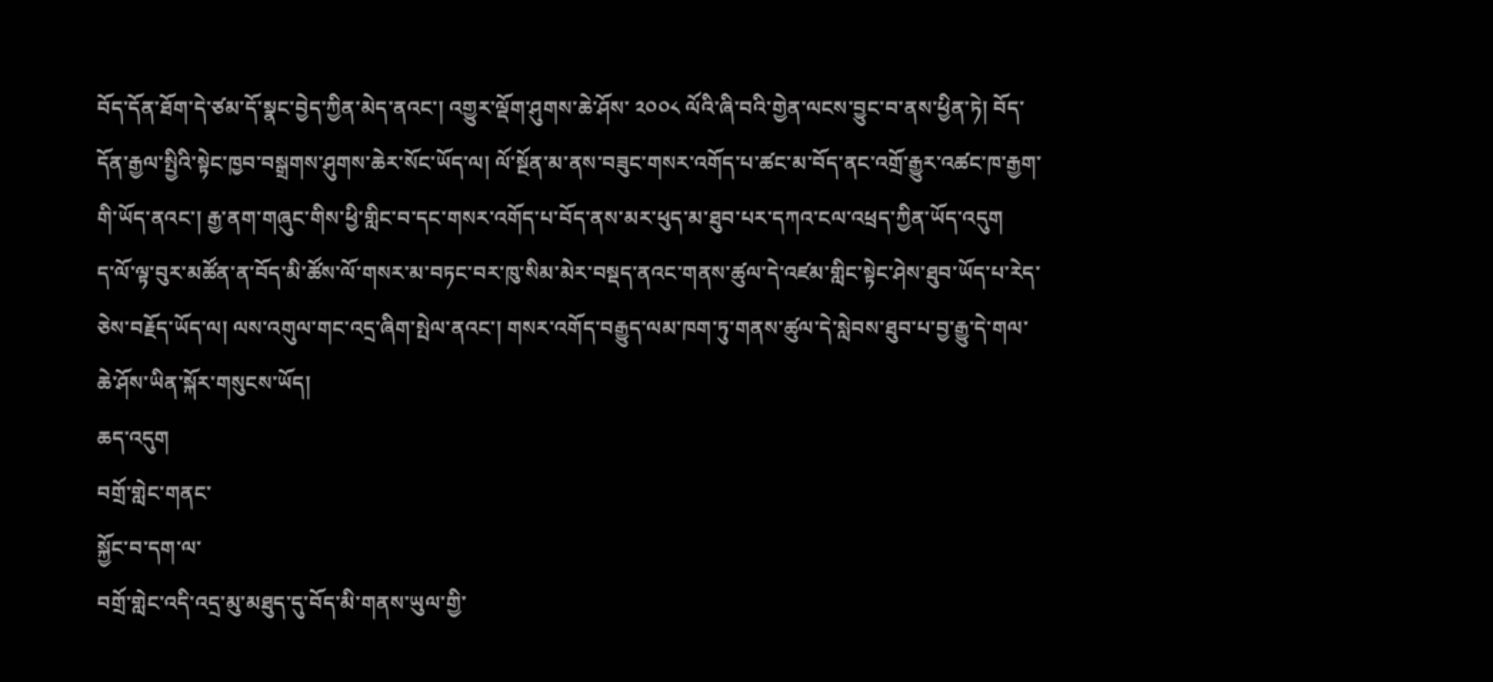བོད་དོན་ཐོག་དེ་ཙམ་དོ་སྣང་བྱེད་ཀྱིན་མེད་ནའང་། འགྱུར་ལྡོག་ཤུགས་ཆེ་ཤོས་ ༢༠༠༨ ལོའི་ཞི་བའི་གྱེན་ལངས་བྱུང་བ་ནས་ཕྱིན་ཏེ། བོད་དོན་རྒྱལ་སྤྱིའི་སྟེང་ཁྱབ་བསྒྲགས་ཤུགས་ཆེར་སོང་ཡོད་ལ། ལོ་སྔོན་མ་ནས་བཟུང་གསར་འགོད་པ་ཚང་མ་བོད་ནང་འགྲོ་རྒྱུར་འཚང་ཁ་རྒྱག་གི་ཡོད་ནའང་། རྒྱ་ནག་གཞུང་གིས་ཕྱི་གླིང་བ་དང་གསར་འགོད་པ་བོད་ནས་མར་ཕུད་མ་ཐུབ་པར་དཀའ་ངལ་འཕྲད་ཀྱིན་ཡོད་འདུག
ད་ལོ་ལྟ་བུར་མཚོན་ན་བོད་མི་ཚོས་ལོ་གསར་མ་བཏང་བར་ཁུ་སིམ་མེར་བསྡད་ནའང་གནས་ཚུལ་དེ་འཛམ་གླིང་སྟེང་ཤེས་ཐུབ་ཡོད་པ་རེད་ཅེས་བརྗོད་ཡོད་ལ། ལས་འགུལ་གང་འདྲ་ཞིག་སྤེལ་ནའང་། གསར་འགོད་བརྒྱུད་ལམ་ཁག་ཏུ་གནས་ཚུལ་དེ་སླེབས་ཐུབ་པ་བྱ་རྒྱུ་དེ་གལ་ཆེ་ཤོས་ཡིན་སྐོར་གསུངས་ཡོད།
ཆད་འདུག
བགྲོ་གླེང་གནང་
སྐྱོང་བ་དག་ལ་
བགྲོ་གླེང་འདི་འདྲ་མུ་མཐུད་དུ་བོད་མི་གནས་ཡུལ་གྱི་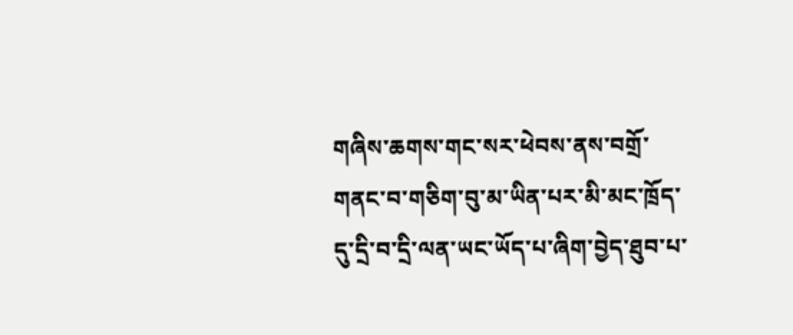གཞིས་ཆགས་གང་སར་ཕེབས་ནས་བགྲོ་གནང་བ་གཅིག་བུ་མ་ཡིན་པར་མི་མང་ཁྲོད་དུ་དྲི་བ་དྲི་ལན་ཡང་ཡོད་པ་ཞིག་བྱེད་ཐུབ་པ་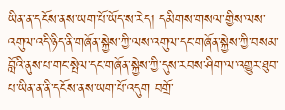ཡིན་ན་དངོས་ནས་ཡག་པོ་ཡོད་ས་རེད། དམིགས་གསལ་གྱིས་ལས་འགུལ་འདི་ཉིད་ནི་གཞོན་སྐྱེས་ཀྱི་ལས་འགུལ་དང་གཞོན་སྐྱེས་ཀྱི་བསམ་བློའི་ནུས་པ་གང་སྤེལ་དང་གཞོན་སྐྱེས་ཀྱི་དུས་རབས་ཤིག་ལ་འགྱུར་ཐུབ་པ་ཡིན་ན་ནི་དངོས་ནས་ཡག་པོ་འདུག བགྲོ་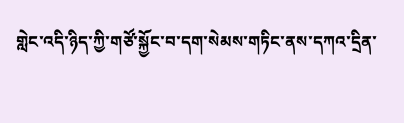གླེང་འདི་ཉིད་ཀྱི་གཙོ་སྐྱོང་བ་དག་སེམས་གཏིང་ནས་དཀའ་དྲིན་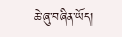ཆེ་ཞུ་བཞིན་ཡོད།